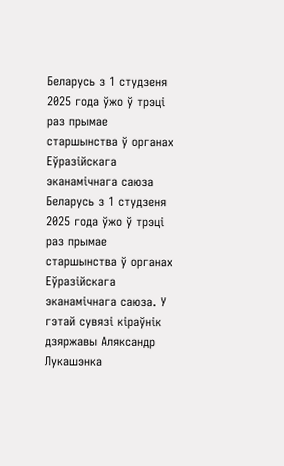Беларусь з 1 студзеня 2025 года ўжо ў трэці раз прымае старшынства ў органах Еўразійскага эканамічнага саюза
Беларусь з 1 студзеня 2025 года ўжо ў трэці раз прымае старшынства ў органах Еўразійскага эканамічнага саюза. У гэтай сувязі кіраўнік дзяржавы Аляксандр Лукашэнка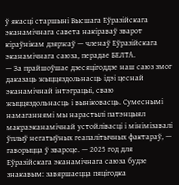ў якасці старшыні Высшага Еўразійскага эканамічнага савета накіраваў зварот кіраўнікам дзяржаў — членаў Еўразійскага эканамічнага саюза, перадае БЕЛТА.
— За прайшоўшае дзесяцігоддзе наш саюз змог даказаць жыццяздольнасць ідэі цеснай эканамічнай інтэграцыі, сваю жыццяздольнасць і выніковасць. Сумеснымі намаганнямі мы нарастылі патэнцыял макраэканамічнай устойлівасці і мінімізавалі ўплыў негатыўных геапалітычных фактараў, — гаворыцца ў звароце. — 2025 год для Еўразійскага эканамічнага саюза будзе знакавым: завяршаецца пяцігодка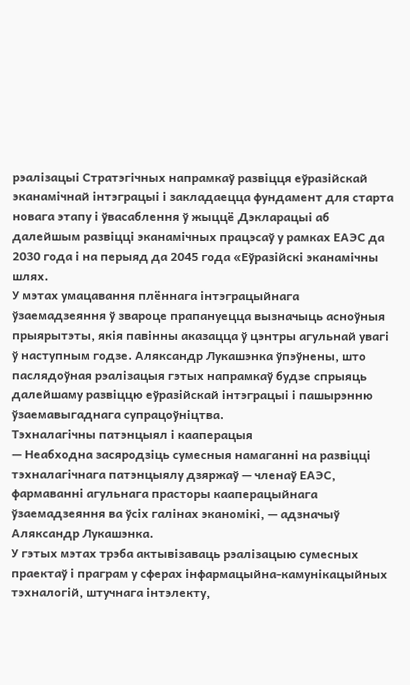рэалізацыі Стратэгічных напрамкаў развіцця еўразійскай эканамічнай інтэграцыі і закладаецца фундамент для старта новага этапу і ўвасаблення ў жыццё Дэкларацыі аб далейшым развіцці эканамічных працэсаў у рамках ЕАЭС да 2030 года і на перыяд да 2045 года «Еўразійскі эканамічны шлях.
У мэтах умацавання плённага інтэграцыйнага ўзаемадзеяння ў звароце прапануецца вызначыць асноўныя прыярытэты, якія павінны аказацца ў цэнтры агульнай увагі ў наступным годзе. Аляксандр Лукашэнка ўпэўнены, што паслядоўная рэалізацыя гэтых напрамкаў будзе спрыяць далейшаму развіццю еўразійскай інтэграцыі і пашырэнню ўзаемавыгаднага супрацоўніцтва.
Тэхналагічны патэнцыял і кааперацыя
— Неабходна засяродзіць сумесныя намаганні на развіцці тэхналагічнага патэнцыялу дзяржаў — членаў ЕАЭС, фармаванні агульнага прасторы кааперацыйнага ўзаемадзеяння ва ўсіх галінах эканомікі, — адзначыў Аляксандр Лукашэнка.
У гэтых мэтах трэба актывізаваць рэалізацыю сумесных праектаў і праграм у сферах інфармацыйна-камунікацыйных тэхналогій, штучнага інтэлекту,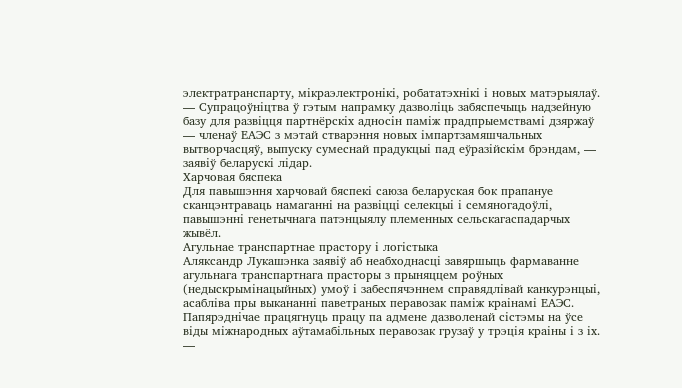электратранспарту, мікраэлектронікі, робататэхнікі і новых матэрыялаў.
— Супрацоўніцтва ў гэтым напрамку дазволіць забяспечыць надзейную базу для развіцця партнёрскіх адносін паміж прадпрыемствамі дзяржаў — членаў ЕАЭС з мэтай стварэння новых імпартзамяшчальных вытворчасцяў, выпуску сумеснай прадукцыі пад еўразійскім брэндам, — заявіў беларускі лідар.
Харчовая бяспека
Для павышэння харчовай бяспекі саюза беларуская бок прапануе сканцэнтраваць намаганні на развіцці селекцыі і семяногадоўлі, павышэнні генетычнага патэнцыялу племенных сельскагаспадарчых жывёл.
Агульнае транспартнае прастору і логістыка
Аляксандр Лукашэнка заявіў аб неабходнасці завяршыць фармаванне агульнага транспартнага прасторы з прыняццем роўных (недыскрымінацыйных) умоў і забеспячэннем справядлівай канкурэнцыі, асабліва пры выкананні паветраных перавозак паміж краінамі ЕАЭС.
Папярэднічае працягнуць працу па адмене дазволенай сістэмы на ўсе віды міжнародных аўтамабільных перавозак грузаў у трэція краіны і з іх.
—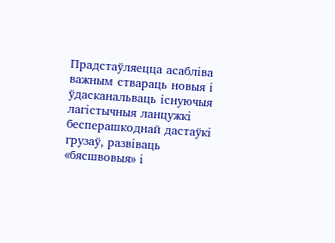Прадстаўляецца асабліва важным ствараць новыя і ўдасканальваць існуючыя лагістычныя ланцужкі бесперашкоднай дастаўкі грузаў, развіваць «бясшвовыя» і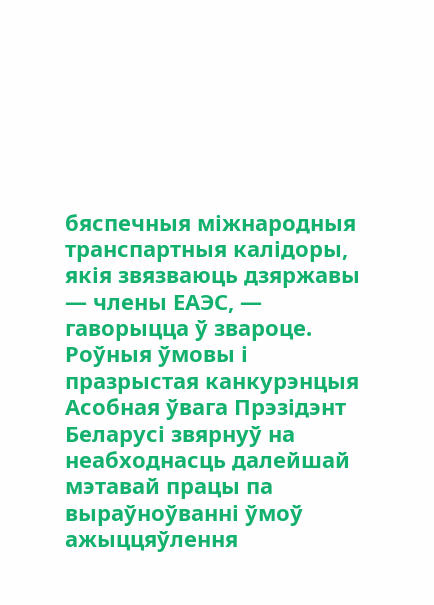бяспечныя міжнародныя транспартныя калідоры, якія звязваюць дзяржавы — члены ЕАЭС, — гаворыцца ў звароце.
Роўныя ўмовы і празрыстая канкурэнцыя
Асобная ўвага Прэзідэнт Беларусі звярнуў на неабходнасць далейшай мэтавай працы па выраўноўванні ўмоў ажыццяўлення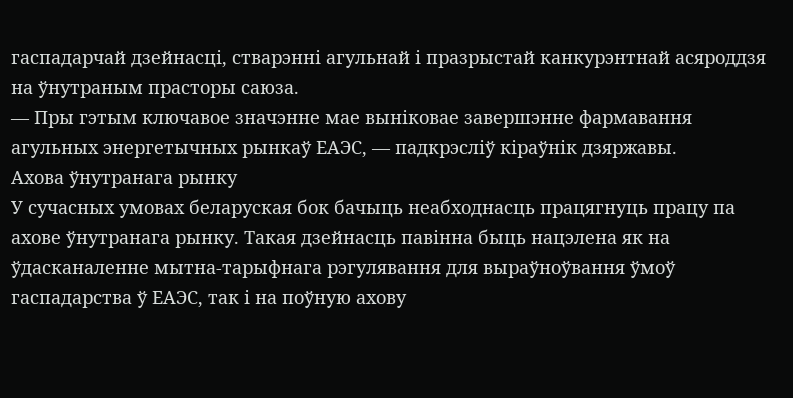гаспадарчай дзейнасці, стварэнні агульнай і празрыстай канкурэнтнай асяроддзя на ўнутраным прасторы саюза.
— Пры гэтым ключавое значэнне мае выніковае завершэнне фармавання агульных энергетычных рынкаў ЕАЭС, — падкрэсліў кіраўнік дзяржавы.
Ахова ўнутранага рынку
У сучасных умовах беларуская бок бачыць неабходнасць працягнуць працу па ахове ўнутранага рынку. Такая дзейнасць павінна быць нацэлена як на ўдасканаленне мытна-тарыфнага рэгулявання для выраўноўвання ўмоў гаспадарства ў ЕАЭС, так і на поўную ахову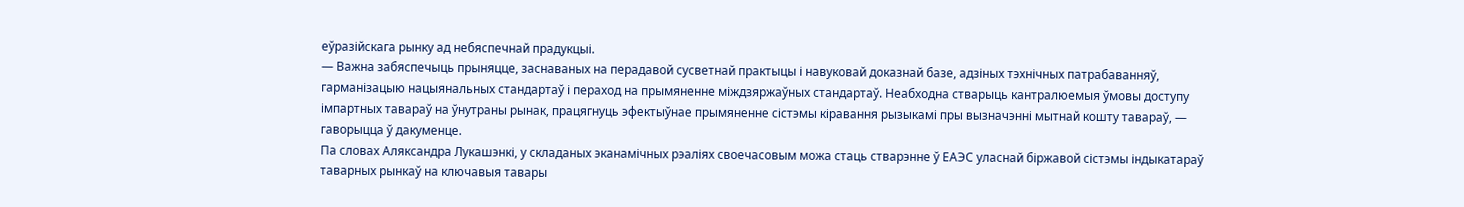еўразійскага рынку ад небяспечнай прадукцыі.
— Важна забяспечыць прыняцце, заснаваных на перадавой сусветнай практыцы і навуковай доказнай базе, адзіных тэхнічных патрабаванняў, гарманізацыю нацыянальных стандартаў і пераход на прымяненне міждзяржаўных стандартаў. Неабходна стварыць кантралюемыя ўмовы доступу імпартных тавараў на ўнутраны рынак, працягнуць эфектыўнае прымяненне сістэмы кіравання рызыкамі пры вызначэнні мытнай кошту тавараў, — гаворыцца ў дакуменце.
Па словах Аляксандра Лукашэнкі, у складаных эканамічных рэаліях своечасовым можа стаць стварэнне ў ЕАЭС уласнай біржавой сістэмы індыкатараў таварных рынкаў на ключавыя тавары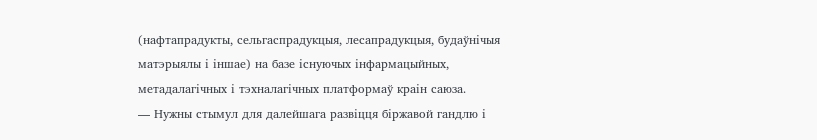(нафтапрадукты, сельгаспрадукцыя, лесапрадукцыя, будаўнічыя матэрыялы і іншае) на базе існуючых інфармацыйных, метадалагічных і тэхналагічных платформаў краін саюза.
— Нужны стымул для далейшага развіцця біржавой гандлю і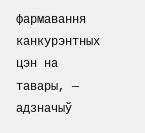фармавання канкурэнтных цэн на тавары, — адзначыў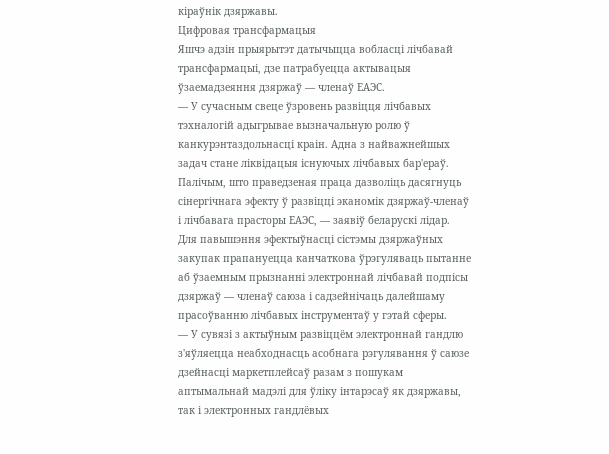кіраўнік дзяржавы.
Цифровая трансфармацыя
Яшчэ адзін прыярытэт датычыцца вобласці лічбавай трансфармацыі, дзе патрабуецца актывацыя ўзаемадзеяння дзяржаў — членаў ЕАЭС.
— У сучасным свеце ўзровень развіцця лічбавых тэхналогій адыгрывае вызначальную ролю ў канкурэнтаздольнасці краін. Адна з найважнейшых задач стане ліквідацыя існуючых лічбавых бар'ераў. Палічым, што праведзеная праца дазволіць дасягнуць сінергічнага эфекту ў развіцці эканомік дзяржаў-членаў і лічбавага прасторы ЕАЭС, — заявіў беларускі лідар.
Для павышэння эфектыўнасці сістэмы дзяржаўных закупак прапануецца канчаткова ўрэгуляваць пытанне аб ўзаемным прызнанні электроннай лічбавай подпісы дзяржаў — членаў саюза і садзейнічаць далейшаму прасоўванню лічбавых інструментаў у гэтай сферы.
— У сувязі з актыўным развіццём электроннай гандлю з'яўляецца неабходнасць асобнага рэгулявання ў саюзе дзейнасці маркетплейсаў разам з пошукам аптымальнай мадэлі для ўліку інтарэсаў як дзяржавы, так і электронных гандлёвых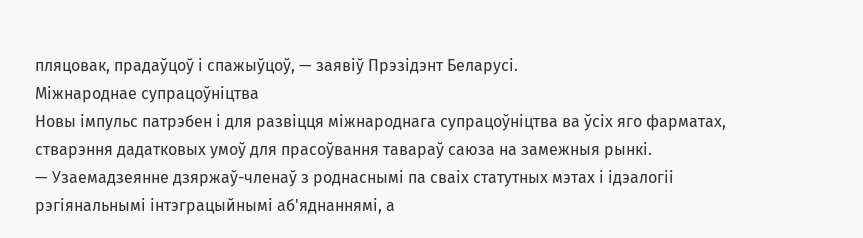пляцовак, прадаўцоў і спажыўцоў, — заявіў Прэзідэнт Беларусі.
Міжнароднае супрацоўніцтва
Новы імпульс патрэбен і для развіцця міжнароднага супрацоўніцтва ва ўсіх яго фарматах, стварэння дадатковых умоў для прасоўвання тавараў саюза на замежныя рынкі.
— Узаемадзеянне дзяржаў-членаў з роднаснымі па сваіх статутных мэтах і ідэалогіі рэгіянальнымі інтэграцыйнымі аб'яднаннямі, а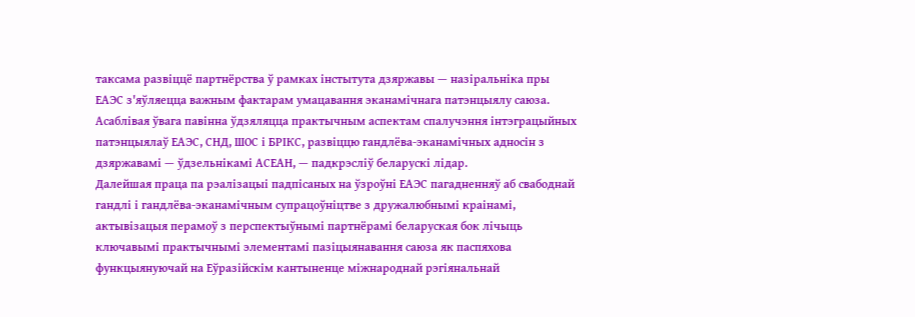таксама развіццё партнёрства ў рамках інстытута дзяржавы — назіральніка пры ЕАЭС з'яўляецца важным фактарам умацавання эканамічнага патэнцыялу саюза. Асаблівая ўвага павінна ўдзяляцца практычным аспектам спалучэння інтэграцыйных патэнцыялаў ЕАЭС, СНД, ШОС і БРІКС, развіццю гандлёва-эканамічных адносін з дзяржавамі — ўдзельнікамі АСЕАН, — падкрэсліў беларускі лідар.
Далейшая праца па рэалізацыі падпісаных на ўзроўні ЕАЭС пагадненняў аб свабоднай гандлі і гандлёва-эканамічным супрацоўніцтве з дружалюбнымі краінамі, актывізацыя перамоў з перспектыўнымі партнёрамі беларуская бок лічыць ключавымі практычнымі элементамі пазіцыянавання саюза як паспяхова функцыянуючай на Еўразійскім кантыненце міжнароднай рэгіянальнай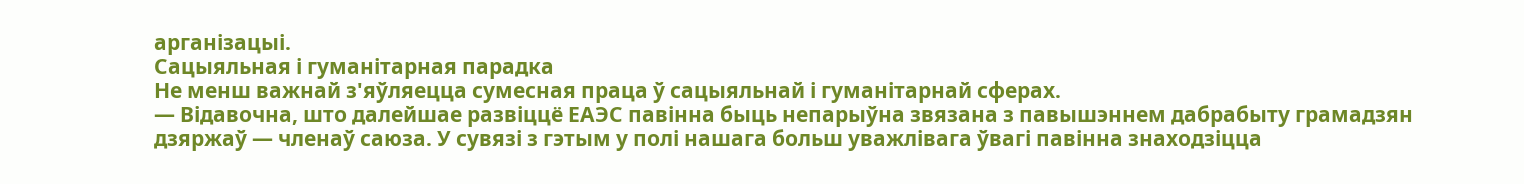арганізацыі.
Сацыяльная і гуманітарная парадка
Не менш важнай з'яўляецца сумесная праца ў сацыяльнай і гуманітарнай сферах.
— Відавочна, што далейшае развіццё ЕАЭС павінна быць непарыўна звязана з павышэннем дабрабыту грамадзян дзяржаў — членаў саюза. У сувязі з гэтым у полі нашага больш уважлівага ўвагі павінна знаходзіцца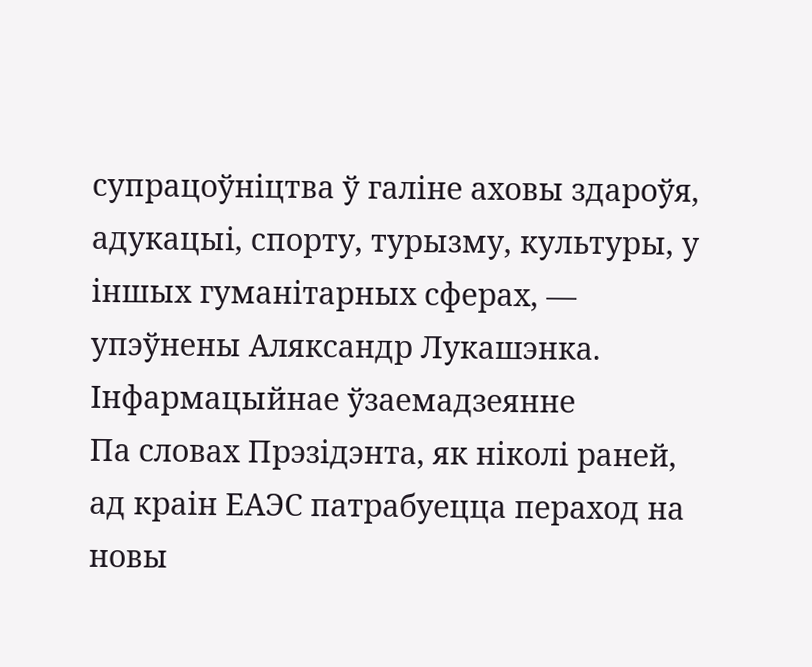супрацоўніцтва ў галіне аховы здароўя, адукацыі, спорту, турызму, культуры, у іншых гуманітарных сферах, — упэўнены Аляксандр Лукашэнка.
Інфармацыйнае ўзаемадзеянне
Па словах Прэзідэнта, як ніколі раней, ад краін ЕАЭС патрабуецца пераход на новы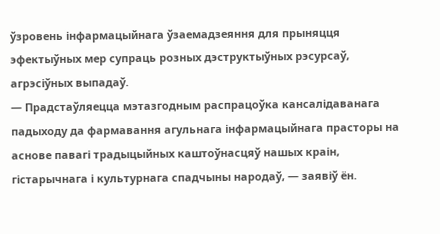ўзровень інфармацыйнага ўзаемадзеяння для прыняцця эфектыўных мер супраць розных дэструктыўных рэсурсаў, агрэсіўных выпадаў.
— Прадстаўляецца мэтазгодным распрацоўка кансалідаванага падыходу да фармавання агульнага інфармацыйнага прасторы на аснове павагі традыцыйных каштоўнасцяў нашых краін, гістарычнага і культурнага спадчыны народаў, — заявіў ён.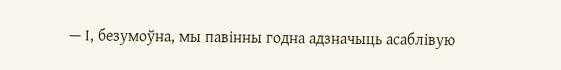— І, безумоўна, мы павінны годна адзначыць асаблівую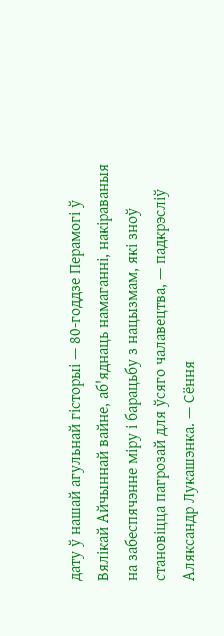дату ў нашай агульнай гісторыі — 80-годдзе Перамогі ў Вялікай Айчыннай вайне, аб'яднаць намаганні, накіраваныя на забеспячэнне міру і барацьбу з нацызмам, які зноў становіцца пагрозай для ўсяго чалавецтва, — падкрэсліў Аляксандр Лукашэнка. — Сёння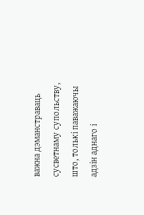важна дэманстраваць сусветнаму супольству, што, толькі паважаючы адзін аднаго і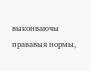выконваючы прававыя нормы,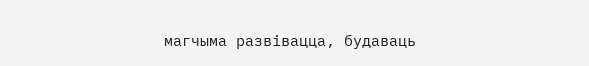магчыма развівацца, будаваць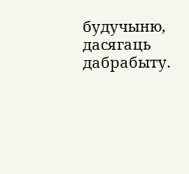будучыню, дасягаць дабрабыту.